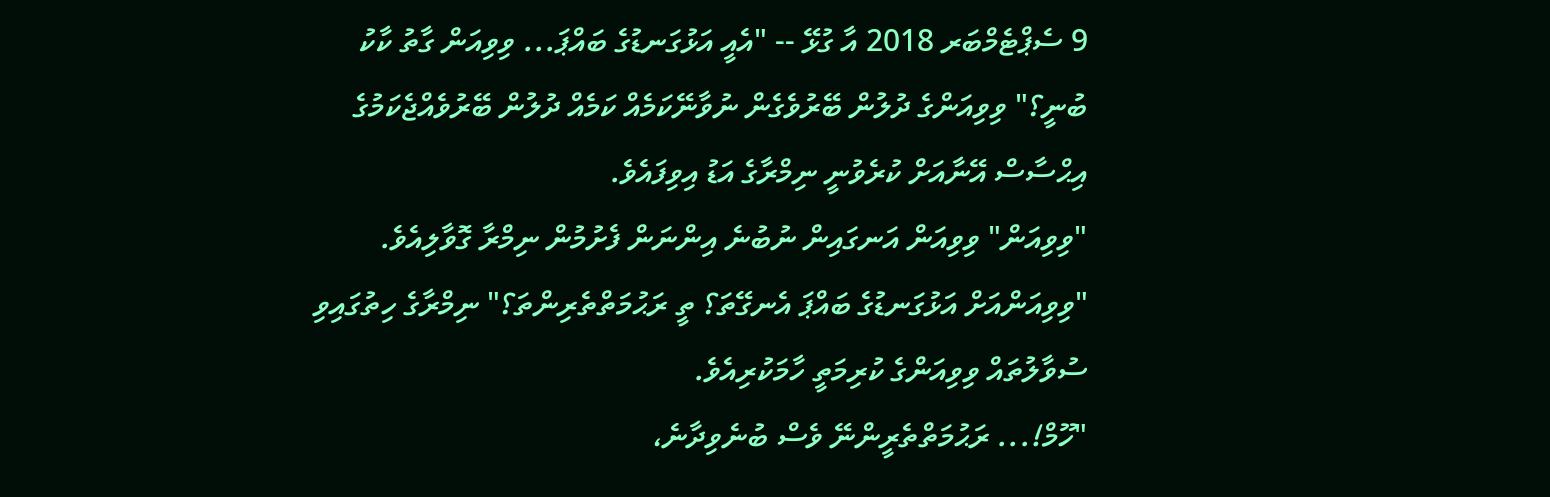9 ސެޕްޓެމްބަރ 2018 އާ ގުޅޭ -- "އެއީ އަޅުގަނޑުގެ ބައްޕަ... ވިވިއަން ގާތު ކާކު ބުނީ؟" ވިވިއަންގެ ދުލުން ބޭރުވެގެން ނުވާނޭކަމެއް ކަމެއް ދުލުން ބޭރުވެއްޖެކަމުގެ އިޙްސާސް އޭނާއަށް ކުރެވުނީ ނިމްރާގެ އަޑު އިވިފައެވެ.
"ވިވިއަން" ވިވިއަން އަނގައިން ނުބުނެ އިންނަން ފެށުމުން ނިމްރާ ގޮވާލިއެވެ.
"ވިވިއަންއަށް އަޅުގަނޑުގެ ބައްޕަ އެނގޭތަ؟ ތީ ރަޙުމަތްތެރިންތަ؟" ނިމްރާގެ ހިތުގައިވި ސުވާލުތައް ވިވިއަންގެ ކުރިމަތީ ހާމަކުރިއެވެ.
"ހޫމް!... ރަޙުމަތްތެރީންނޭ ވެސް ބުނެވިދާނެ،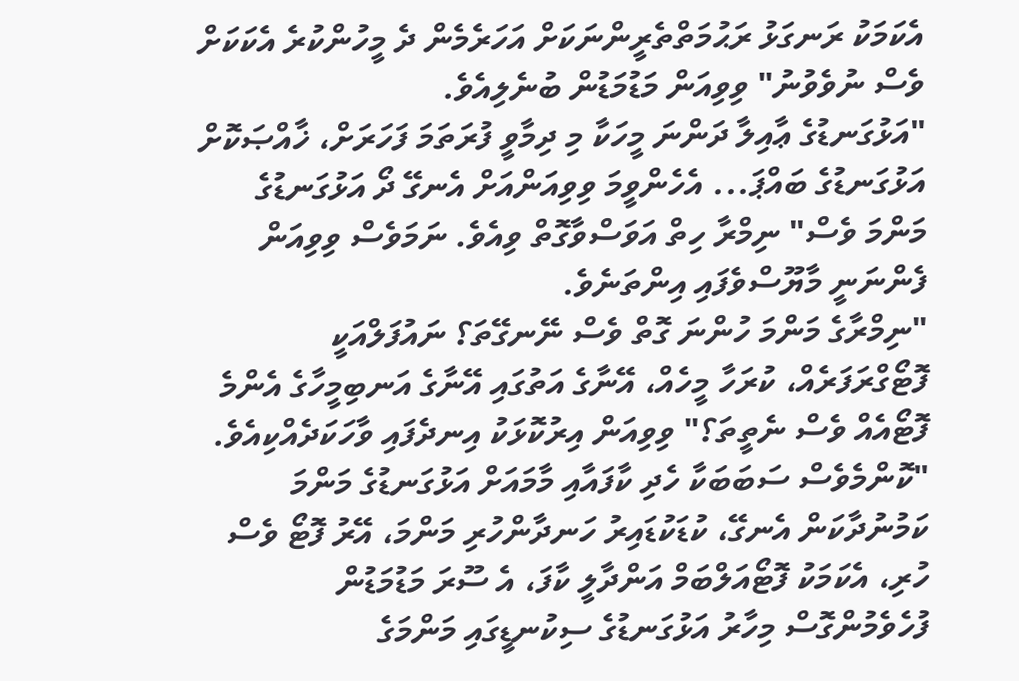އެކަމަކު ރަނގަޅު ރަޙުމަތްތެރީންނަކަށް އަހަރެމެން ދެ މީހުންކުރެ އެކަކަށް ވެސް ނުވެވުނު" ވިވިއަން މަޑުމަޑުން ބުނެލިއެވެ.
"އަޅުގަނޑުގެ ޢާއިލާ ދަންނަ މީހަކާ މި ދިމާވީ ފުރަތަމަ ފަހަރަށް، ޚާއްޞަކޮށް އަޅުގަނޑުގެ ބައްޕަ... އެހެންވީމަ ވިވިއަންއަށް އެނގޭ ދޯ އަޅުގަނޑުގެ މަންމަ ވެސް" ނިމްރާ ހިތް އަވަސްވާގޮތް ވިއެވެ. ނަމަވެސް ވިވިއަން ފެންނަނީ މާޔޫސްވެފައި އިންތަނެވެ.
"ނިމްރާގެ މަންމަ ހުންނަ ގޮތް ވެސް ނޭނގޭތަ؟ ނައުފަލްއަކީ ފޮޓޯގްރަފަރެއް، ކުރަހާ މީހެއް، އޭނާގެ އަތުގައި އޭނާގެ އަނބިމީހާގެ އެންމެ ފޮޓޯއެއް ވެސް ނެތީތަ؟" ވިވިއަން އިރުކޮޅަކު އިނދެފައި ވާހަކަދެއްކިއެވެ.
"ކޮންމެވެސް ސަބަބަކާ ހެދި ކާފައާއި މާމައަށް އަޅުގަނޑުގެ މަންމަ ކަމުނުދާކަން އެނގޭ، ކުޑަކުޑައިރު ހަނދާންހުރި މަންމަ، އޭރު ފޮޓޯ ވެސް ހުރި، އެކަމަކު ފޮޓޯއަލްބަމް އަންދާލީ ކާފަ، އެ ސޫރަ މަޑުމަޑުން ފުހެވެމުންގޮސް މިހާރު އަޅުގަނޑުގެ ސިކުނޑީގައި މަންމަގެ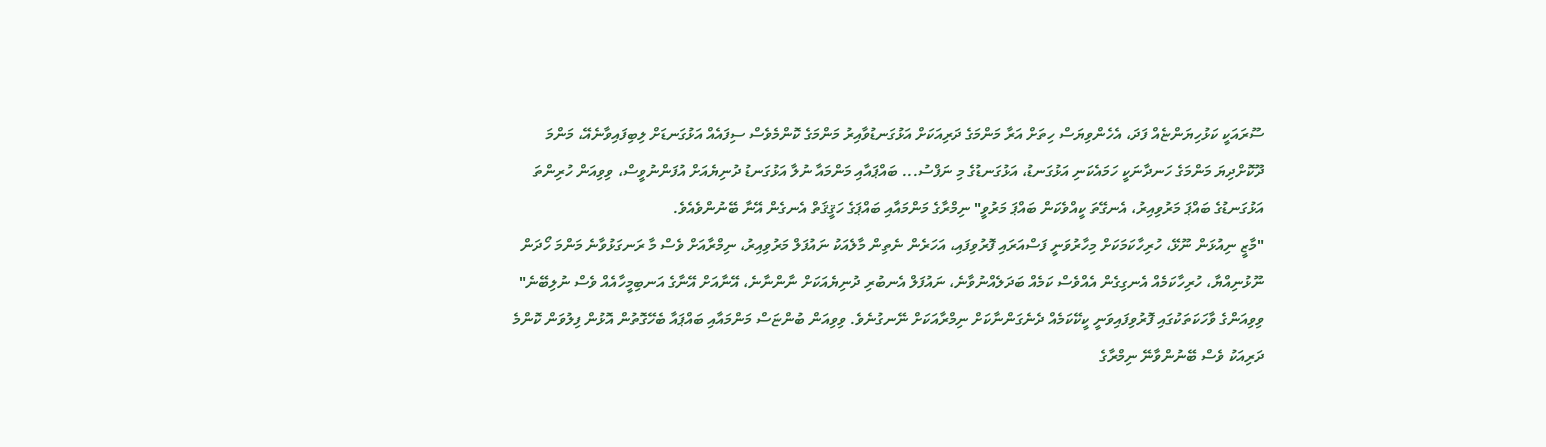ސޫރައަކީ ކަޅުހިޔަންޏެއް ފަދަ، އެހެންވިޔަސް ހިތަށް އަރާ މަންމަގެ ދަރިއަކަށް އަޅުގަނޑުވާއިރު މަންމަގެ ކޮންމެވެސް ސިފައެއް އަޅުގަނޑަށް ލިބިފައިވާނެއޭ، މަންމަ ދޫކޮށްދިޔަ މަންމަގެ ހަނދާނަކީ ހަމައެކަނި އަޅުގަނޑު، އަޅުގަނޑުގެ މި ނަފްސު... ބައްޕައާއި މަންމައާ ނުލާ އަޅުގަނޑު ދުނިޔެއަށް އުފަންނުވީސް، ވިވިއަން ހުރިންތަ އަޅުގަނޑުގެ ބައްޕަ މަރުވިއިރު، އެނގޭތަ ކީއްވެކަން ބައްޕަ މަރުވީ" ނިމްރާގެ މަންމައާއި ބައްޕަގެ ހަޤީޤަތް އެނގެން އޭނާ ބޭނުންވެއެވެ.
"މާޒީ ނިއުޅަން ނޫޅޭ، ހުރިހާކަމަކަށް މިހާރުވަނީ ފަސްއަރައި ފޮރުވިފައި، އަހަރެން ނެތިން މާލެއަކު ނައުފަލް މަރުވިއިރު، ނިމްރާއަށް ވެސް މާ ރަނގަޅުވާނެ މަންމަ ހޯދަން ނޫޅުނިއްޔާ، ހުރިހާކަމެއް އެނގިގެން އެއްވެސް ކަމެއް ބަދަލެއްނުވާނެ، ނައުފަލް އެނބުރި ދުނިޔެއަކަށް ނާންނާނެ، އޭނާއަށް އޭނާގެ އަނބިމީހާއެއް ވެސް ނުލިބޭނެ" ވިވިއަންގެ ވާހަކަތަކުގައި ފޮރުވިފައިވަނީ ކީކޭކަމެއް ދެނެގަންނާކަށް ނިމްރާއަކަށް ނޭނގުނެވެ. ވިވިއަން ބުންޏަސް މަންމައާއި ބައްޕައާ ބެހޭގޮތުން އޮޅުން ފިލުވަން ކޮންމެ ދަރިއަކު ވެސް ބޭނުންވާނޭ ނިމްރާގެ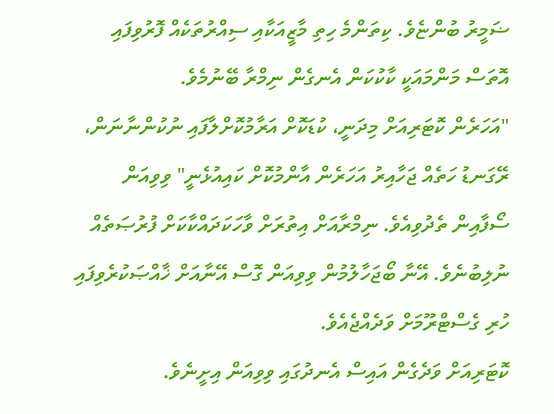ޟަމީރު ބުންޏެވެ. ކިތަންމެ ހިތި މާޒީއަކާއި ސިއްރުތަކެއް ފޮރުވިފައި އޮތަސް މަންމައަކީ ކާކުކަން އެނގެން ނިމްރާ ބޭނުމެވެ.
"އަހަރެން ކޮޓަރިއަށް މިދަނީ، ކުޑަކޮށް އަރާމުކޮށްލާފައި ނުކުންނާނަން، ރޭގަނޑު ހަތެއް ޖަހާއިރު އަހަރެން އާންމުކޮށް ކައިއުޅެނީ" ވިވިއަން ސޯފާއިން ތެދުވިއެވެ. ނިމްރާއަށް އިތުރަށް ވާހަކަދައްކާކަށް ފުރުޞަތެއް ނުލިބުނެވެ. އޭނާ ބޯޖަހާލުމުން ވިވިއަން ގޮސް އޭނާއަށް ޚާއްޞަކުރެވިފައި ހުރި ގެސްޓްރޫމަށް ވަދެއްޖެއެވެ.
ކޮޓަރިއަށް ވަދެގެން އައިސް އެނދުގައި ވިވިއަން އިށީނެވެ.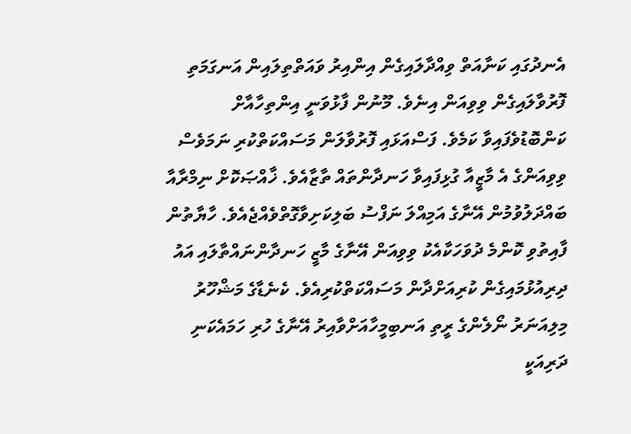އެނދުގައި ކަނާއަތް ވިއްދާލައިގެން އިންއިރު ވައަތްތިލައިން އަނގަމަތި ފޮރުވާލައިގެން ވިވިއަން އިނެވެ. މޫނުން ފާޅުވަނީ އިންތިހާއާށް ކަންބޮޑުވެފައިވާ ކަމެވެ. ފަސްއަޅައި ފޮރުވާލަން މަސައްކަތްކުރި ނަމަވެސް ވިވިއަންގެ އެ މާޒީއާ ގުޅިފައިވާ ހަނދާންތައް ތާޒާއެވެ. ޚާއްޞަކޮށް ނިމްރާއާ ބައްދަލުވުމުން އޭނާގެ އަމިއްލަ ނަފްސު ބަލިކަށިވާގޮތްވެއްޖެއެވެ. ހާޔާތުން ފާއިތުވި ކޮންމެ ދުވަހަކާއެކު ވިވިއަން އޭނާގެ މާޒީ ހަނދާންނައްތާލައި އައު ދިރިއުޅުމައިގެން ކުރިއަށްދާން މަސައްކަތްކުރިއެވެ. ކެނެޑާގެ މަޝްހޫރު މިލިއަނަރު ނޯލެންގެ ރީތި އަނބިމީހާއަށްވާއިރު އޭނާގެ ހުރި ހަމައެކަނި ދަރިއަކީ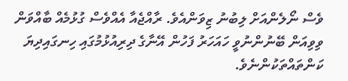ވެސް ނޯލެންއަށް ލިބުނު ޒިވަންއެވެ. ރާއްޖެއާ އެއްވެސް ގުޅުމެއް ބާއްވަން ވިވިއަން ބޭނުންނުވީ ހައަހަރު ފަހުން އޭނާގެ ދިރިއުޅުމުގައި ހިނގައިދިޔަ ކަންތައްތަކުންނެވެ.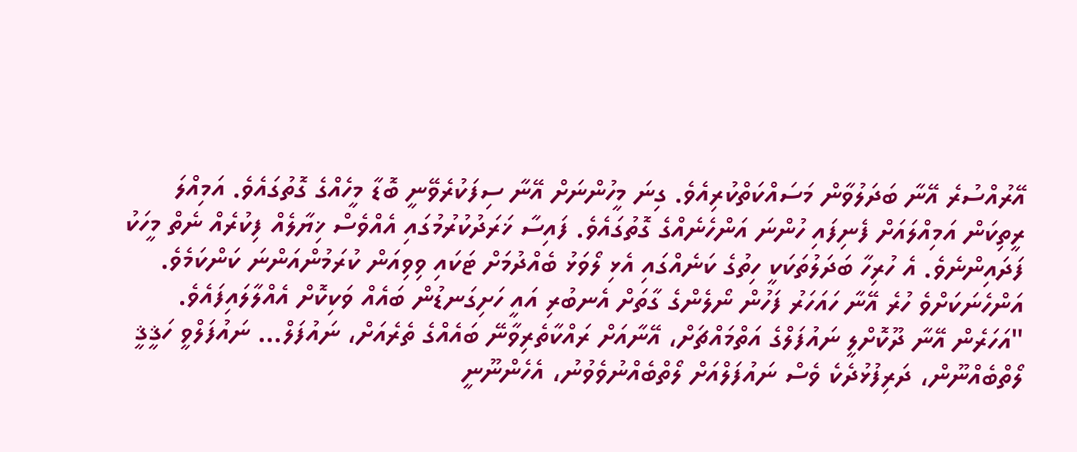އޭރުއްސުރެ އޭނާ ބަދަލުވާން މަސައްކަތްކުރިއެވެ. ގިނަ މީހުންނަށް އޭނާ ސިފަކުރެވޭނީ ބޮޑާ މީހެއްގެ ގޮތުގައެވެ. އަމިއްލަ ރީތިކަން އަމިއްލައަށް ފެނިފައި ހުންނަ އަންހެނެއްގެ ގޮތުގައެވެ. ފައިސާ ޚަރަދުކުރުމުގައި އެއްވެސް ޚިޔާލެއް ފިކުރެއް ނެތް މީހަކު ފަދައިންނެވެ. އެ ހުރިހާ ބަދަލުތަކަކީ ހިތުގެ ކަނެއްގައި އެޅި ލޯވަޅު ބެއްދުމަށް ޓަކައި ވިވިއަން ކުރަމުންއަންނަ ކަންކަމެވެ. އަންހެނަކަށްވެ ހުރެ އޭނާ ހައަހަރު ފަހުން ނޯލެންގެ ގާތަށް އެނބުރި އައީ ހަށިގަނޑުން ބައެއް ވަކިކޮށް އެއްލާލައިފައެވެ.
"އަހަރެން އޭނާ ދޫކޮށްލީ ނައުފަލްގެ އަތްމައްޗަށް، އޭނާއަށް ރައްކާތެރިވާނޭ ބައެއްގެ ތެރެއަށް، ނައުފަލް... ނައުފަލްވީ ހަޤީޤީ ލޯތްބެއްނޫން، ދަރިފުޅުދެކެ ވެސް ނައުފަލްއަށް ލޯތްބެއްނުވެވުނު، އެހެންނޫނީ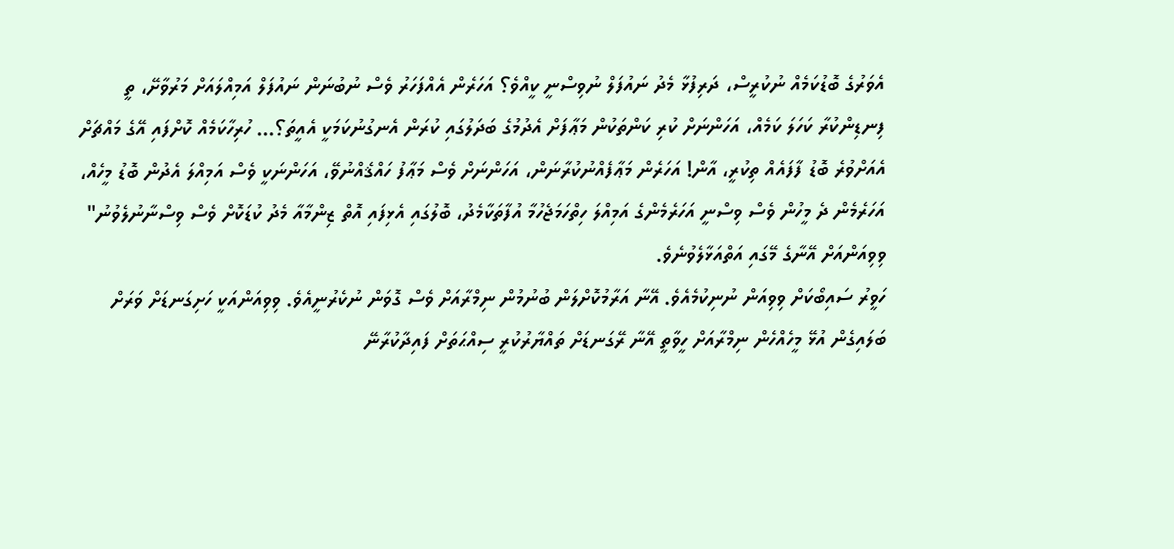އެވަރުގެ ބޮޑުކަމެއް ނުކުރީސް، ދަރިފުޅާ މެދު ނައުފަލް ނުވިސްނީ ކީއްވެ؟ އަހަރެން އެއްފަހަރު ވެސް ނުބުނަން ނައުފަލް އަމިއްލައަށް މަރުވާށޭ، ތީ ފިނޑިންކުރާ ކަހަލަ ކަމެއް، އަހަންނަށް ކުރި ކަންތަކުން މަޢާފަށް އެދުމުގެ ބަދަލުގައި ކުރަން އެނގުނުކަމަކީ އެއީތަ؟... ހުރިހާކަމެއް ކޮށްފައި އޭގެ މައްޗަށް އެއަށްވުރެ ބޮޑު ފާފައެއް ތިކުރީ، އާން! އަހަރެން މަޢާފެއްނުކުރާނަން، އަހަންނަށް ވެސް މަޢާފު ހައްޤެއްނުވޭ، އަހަންނަކީ ވެސް އަމިއްލަ އެދުން ބޮޑު މީހެއް، އަހަރެމެން ދެ މީހުން ވެސް ވިސްނީ އަހަރެމެންގެ އަމިއްލަ ހިތްހަމަޖެހުމާ އުފާތަކާމެދު، ބޮލުގައި އެޅިފައި އޮތް ޒިންމާއާ މެދު ކުޑަކޮށް ވެސް ވިސްނާނުލެވުނު" ވިވިއަންއަށް އޭނާގެ މޭގައި އަތްއަޅާލެވުނެވެ.
ހަވީރު ސައިބޯކަށް ވިވިއަން ނުނިކުމެއެވެ. އޭނާ އަރާމުކޮށްލަން ބުނުމުން ނިމްރާއަށް ވެސް ގޮވަން ނުކެރުނީއެވެ. ވިވިއަންއަކީ ހަށިގަނޑަށް ވަރަށް ބަލައިގެން އުޅޭ މީހެއްހެން ނިމްރާއަށް ހީވާތީ އޭނާ ރޭގަނޑަށް ތައްޔާރުކުރީ ސިއްޙަތަށް ފައިދާކުރާނޭ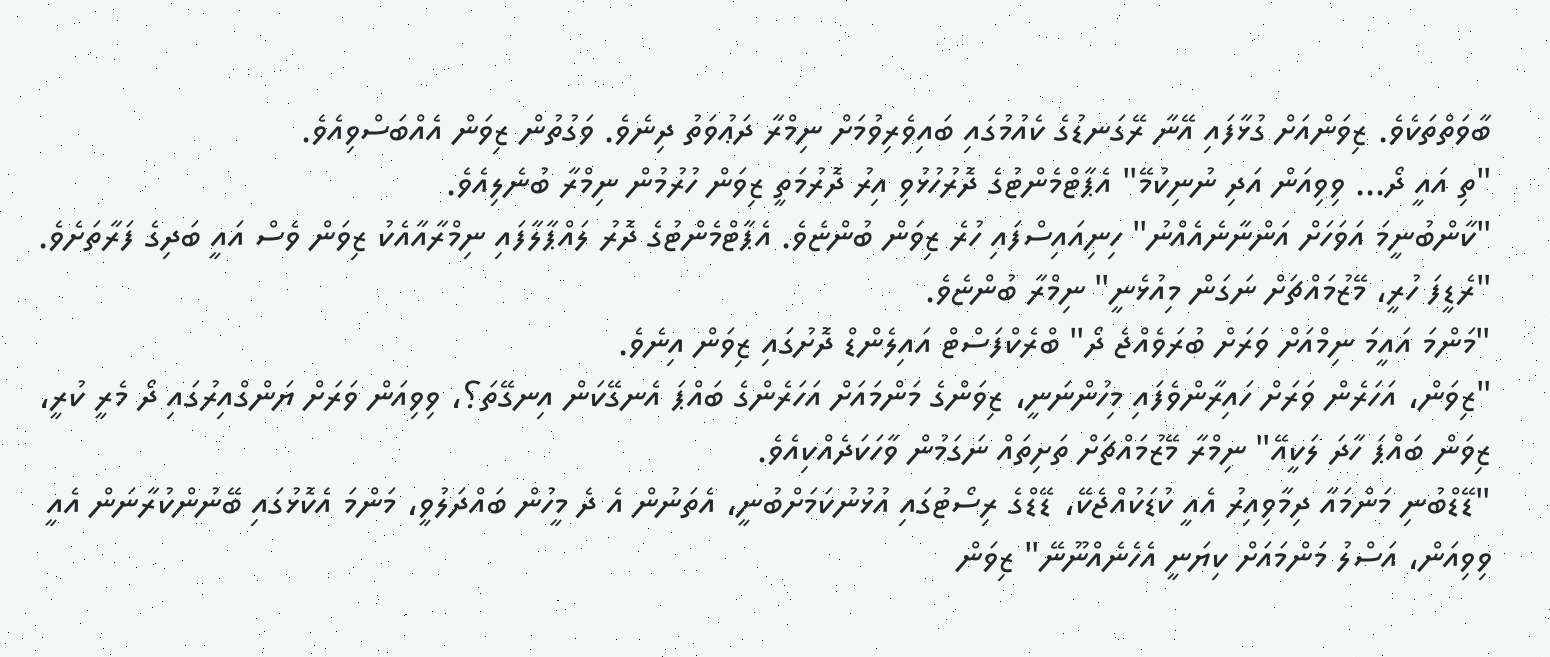ބާވަތްތަކެވެ. ޒިވަންއަށް ގުޅާފައި އޭނާ ރޭގަނޑުގެ ކެއުމުގައި ބައިވެރިވުމަށް ނިމްރާ ދަޢުވަތު ދިނެވެ. ވަގުތުން ޒިވަން އެއްބަސްވިއެވެ.
"ތި އައީ ދޯ... ވިވިއަން އަދި ނުނިކުމޭ" އެޕާޓްމެންޓުގެ ދޮރުހުޅުވި އިރު ދޮރުމަތީ ޒިވަން ހުރުމުން ނިމްރާ ބުނެލިއެވެ.
"ކާންބުނީމަ އަވަހަށް އަންނާނެއެއްނު" ހިނިއައިސްފައި ހުރެ ޒިވަން ބުންޏެވެ. އެޕާޓްމެންޓުގެ ދޮރު ލައްޕާލާފައި ނިމްރާއާއެކު ޒިވަން ވެސް އައީ ބަދިގެ ފަރާތަށެވެ.
"ރެޑީފަ ހުރީ، މޭޒުމައްޗަށް ނަގަން މިއުޅެނީ" ނިމްރާ ބުންޏެވެ.
"މަންމަ އައީމަ ނިމްއަށް ވަރަށް ބުރަވެއްޖެ ދޯ" ބްރެކްފަސްޓް އައިލެންޑް ދޮށުގައި ޒިވަން އިނެވެ.
"ޒިވަން، އަހަރެން ވަރަށް ހައިރާންވެފައި މިހުންނަނީ، ޒިވަންގެ މަންމައަށް އަހަރެންގެ ބައްޕަ އެނގޭކަން އިނގޭތަ؟، ވިވިއަން ވަރަށް ޔަންގްއިރުގައި ދޯ މެރީ ކުރީ، ޒިވަން ބައްޕަ ހާދަ ލަކީއޭ" ނިމްރާ މޭޒުމައްޗަށް ތަށިތައް ނަގަމުން ވާހަކަދެއްކިއެވެ.
"ޑޭޑްބުނި މަންމައާ ދިމާވިއިރު އެއީ ކުޑަކުއްޖެކޭ، ޑޭޑްގެ ރިސޯޓުގައި އުޅުނުކަމަށްބުނީ، އެތަނުން އެ ދެ މީހުން ބައްދަލުވީ، މަންމަ އެކޮޅުގައި ބޭނުންކުރާނަން އެއީ ވިވިއަން، އަސްލު މަންމައަށް ކިޔަނީ އެހެނެއްނޫނޭ" ޒިވަން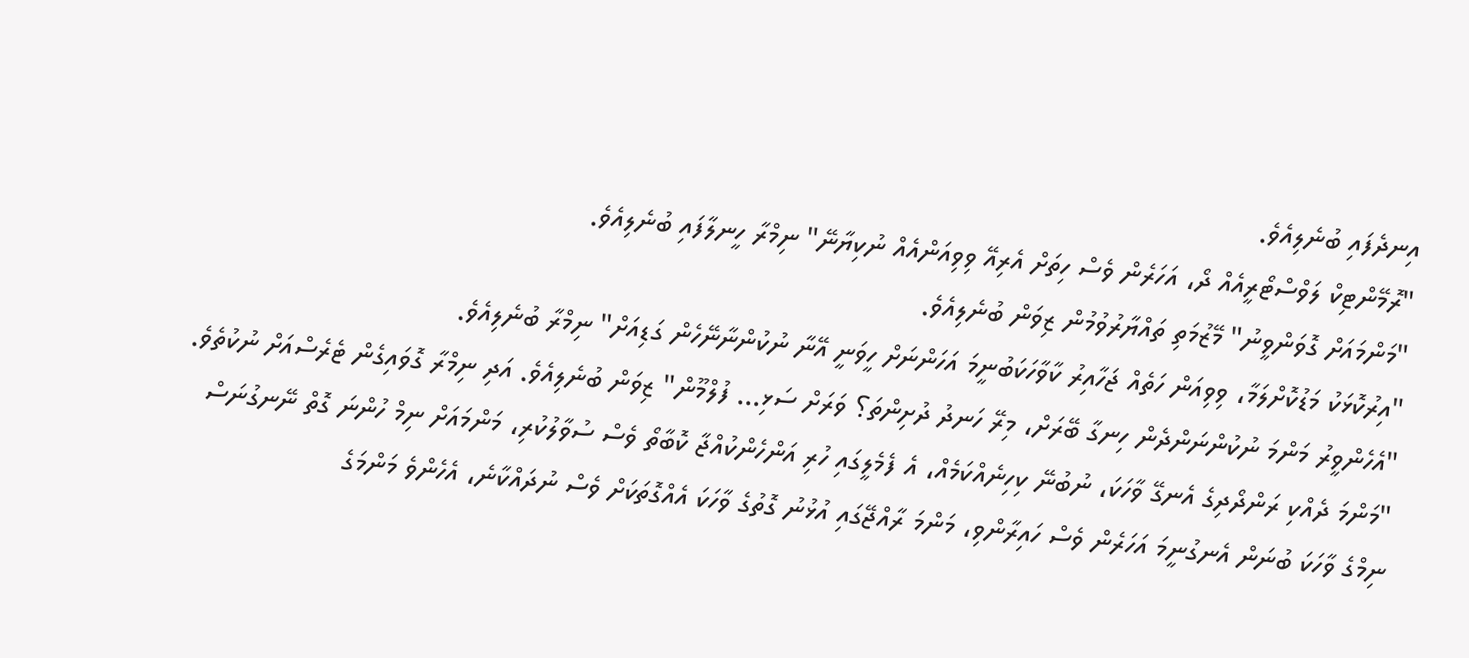އިނދެފައި ބުނެލިއެވެ.
"ރޮމޭންޓިކް ލަވްސްޓޯރީއެއް ދޯ، އަހަރެން ވެސް ހިތަށް އެރިއޭ ވިވިއަންއެއް ނުކިޔާނޭ" ނިމްރާ ހީނލާފައި ބުނެލިއެވެ.
"މަންމައަށް ގޮވަންވީނު" މޭޒުމަތި ތައްޔާރުވުމުން ޒިވަން ބުނެލިއެވެ.
"އިރުކޮޅަކު މަޑުކޮށްލަމާ، ވިވިއަން ހަތެއް ޖަހާއިރު ކާވާހަކަބުނީމަ އަހަންނަށް ހީވަނީ އޭނާ ނުކުންނާނޭހެން ގަޑިއަށް" ނިމްރާ ބުނެލިއެވެ.
"އެހެންވީރު މަންމަ ނުކުންނަންދެން ހިނގާ ބޭރަށް، މިރޭ ހަނދު ދުށިންތަ؟ ވަރަށް ސަޅި... ފުލްމޫން" ޒިވަން ބުނެލިއެވެ. އަދި ނިމްރާ ގޮވައިގެން ޓެރެސްއަށް ނުކުތެވެ.
"މަންމަ ދެއްކި ރަންދޯދިގެ އެނގޭ ވާހަކަ، ނުބުނޭ ކިހިނެއްކަމެއް، އެ ފެމެލީގައި ހުރި އަންހެންކުއްޖާ ކޮބާތޯ ވެސް ސުވާލުކުރި، މަންމައަށް ނިމް ހުންނަ ގޮތް ނޭނގުނަސް ނިމްގެ ވާހަކަ ބުނަން އެނގުނީމަ އަހަރެން ވެސް ހައިރާންވި، މަންމަ ރާއްޖޭގައި އުޅުނު ގޮތުގެ ވާހަކަ އެއްގޮތަކަށް ވެސް ނުދައްކާނެ، އެހެންވެ މަންމަގެ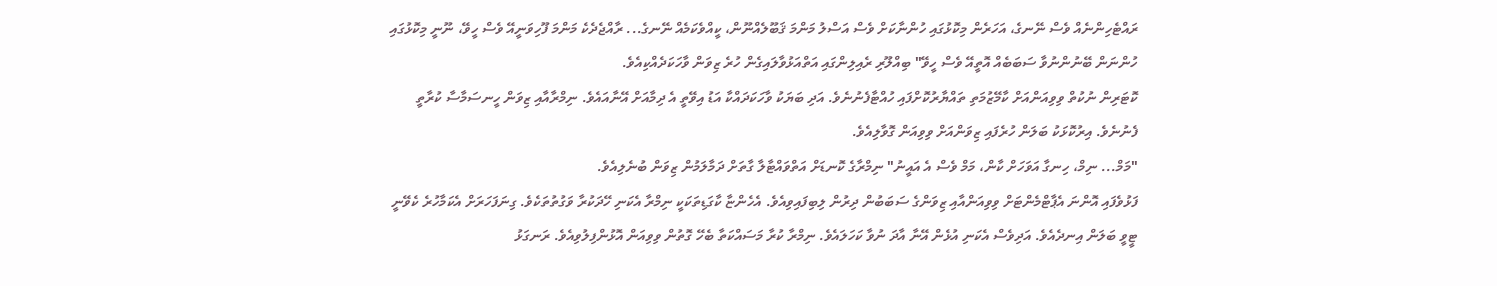ރައްޓެހިންނެއް ވެސް ނޭނގެ، އަހަރެން މިކޮޅުގައި ހުންނާކަށް ވެސް އަސްލު މަންމަ ޤަބޫލެއްނޫން، ކީއްވެކަމެއް ނޭނގެ... ރާއްޖެދެކެ މަންމަ ފޫހިވަނީއޭ ވެސް ހީވޭ، ނޫނީ މިކޮޅުގައި ހުންނަން ބޭނުންނުވާ ސަބަބެއް އޮތީއޭ ވެސް ހީވޭ" ބިއްލޫރި ރެއިލިންގައި އަތްއަޅުވާލައިގެން ހުރެ ޒިވަން ވާހަކަދެއްކިއެވެ.
ކޮޓަރިން ނުކުތް ވިވިއަންއަށް ކާމޭޒުމަތި ތައްޔާރުކޮށްފައި ހުއްޓާފެނުނެވެ. އަދި ބަޔަކު ވާހަކަދައްކާ އަޑު އިވޭތީ އެ ދިމާއަށް އޭނާއައެވެ. ނިމްރާއާއި ޒިވަން ހީނސަމާސާ ކުރާތީ ފެނުނެވެ. އިރުކޮޅަކު ބަލަން ހުރެފައި ޒިވަންއަށް ވިވިއަން ގޮވާލިއެވެ.
"މަމް... ނިމް، ހިނގާ އަވަހަށް ކާން، މަމް ވެސް އެ އައީނު" ނިމްރާގެ ކޮނޑަށް އަތްވައްޓާލާ ގާތަށް ދަމާލަމުން ޒިވަން ބުނެލިއެވެ.
ފަޅުވެފައި އޮންނަ އެޕާޓްމެންޓަށް ވިވިއަންއާއި ޒިވަންގެ ސަބަބުން ދިރުން ލިބިފައިވިއެވެ. އެހެންޏާ ކާގަޑިތަކަކީ ނިމްރާ އެކަނި ހޭދަކުރާ ވަގުތުތަކެވެ. ގިނަފަހަރަށް އެކަމާހުރެ ކެވޭނީ ޓީވީ ބަލަން އިނދެއެވެ. އަދިވެސް އެކަނި އުޅެން އޭނާ އާދަ ނުވާ ކަހަލައެވެ. ނިމްރާ ކުރާ މަސައްކަތާ ބެހޭ ގޮތުން ވިވިއަން އޮޅުންފިލުވިއެވެ. ރަނގަޅު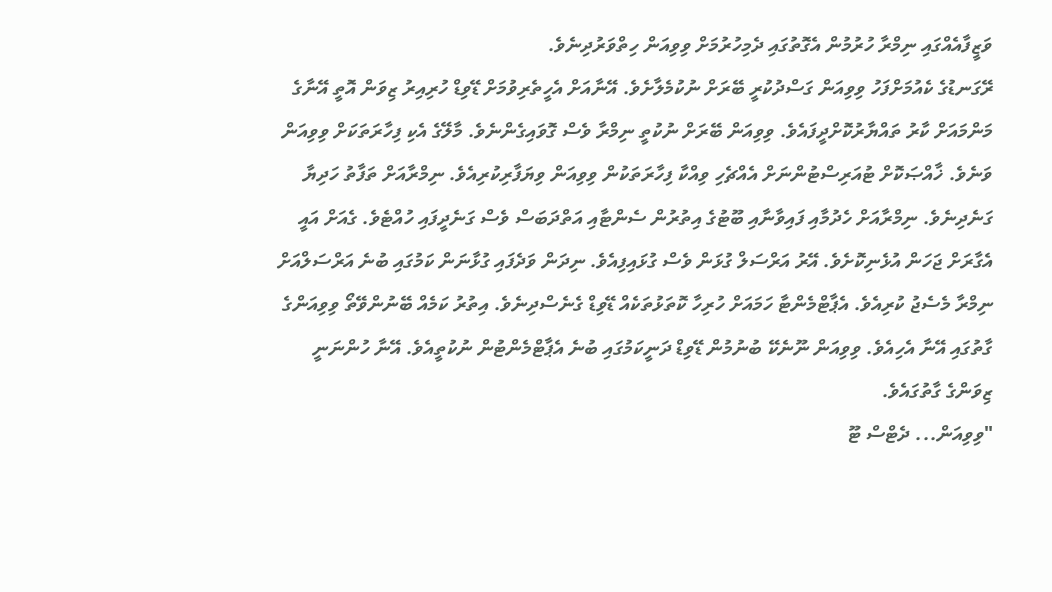ވަޒީފާއެއްގައި ނިމްރާ ހުރުމުން އެގޮތުގައި ދެމިހުރުމަށް ވިވިއަން ހިތްވަރުދިނެވެ.
ރޭގަނޑުގެ ކެއުމަށްފަހު ވިވިއަން ގަސްދުކުރީ ބޭރަށް ނުކުމެލާށެވެ. އޭނާއަށް އެހީތެރިވުމަށް ޑޭވިޑް ހުރިއިރު ޒިވަން އޮތީ އޭނާގެ މަންމައަށް ކާރު ތައްޔާރުކޮށްދީފައެވެ. ވިވިއަން ބޭރަށް ނުކުތީ ނިމްރާ ވެސް ގޮވައިގެންނެވެ. މާލޭގެ އެކި ފިހާރަތަކަށް ވިވިއަން ވަނެވެ. ޚާއްޞަކޮށް ޓުއަރިސްޓުންނަށް އެއްޗެހި ވިއްކާ ފިހާރަތަކުން ވިވިއަން ވިޔަފާރިކުރިއެވެ. ނިމްރާއަށް ތަފާތު ހަދިޔާ ގަނެދިނެވެ. ނިމްރާއަށް ހެދުމާއި ފައިވާނާއި ބޫޓުގެ އިތުރުން ސެންޓާއި އަތްދަބަސް ވެސް ގަނެދީފައި ހުއްޓެވެ. ގެއަށް އައީ އެގާރަށް ޖަހަން އުޅެނިކޮށެވެ. އޭރު އަރްސަލް ގުޅަން ވެސް ގުޅައިފިއެވެ. ނިދަން ވަދެފައި ގުޅާނަން ކަމުގައި ބުނެ އަރްސަލްއަށް ނިމްރާ މެސެޖު ކުރިއެވެ. އެޕާޓްމެންޓާ ހަމައަށް ހުރިހާ ކޮތަޅުތަކެއް ޑޭވިޑް ގެނެސްދިނެވެ. އިތުރު ކަމެއް ބޭނުންވޭތޯ ވިވިއަންގެ ގާތުގައި އޭނާ އެހިއެވެ. ވިވިއަން ނޫނެކޭ ބުނުމުން ޑޭވިޑް ދަނީކަމުގައި ބުނެ އެޕާޓްމެންޓުން ނުކުތީއެވެ. އޭނާ ހުންނަނީ ޒިވަންގެ ގާތުގައެވެ.
"ވިވިއަން... ދެޓްސް ޓޫ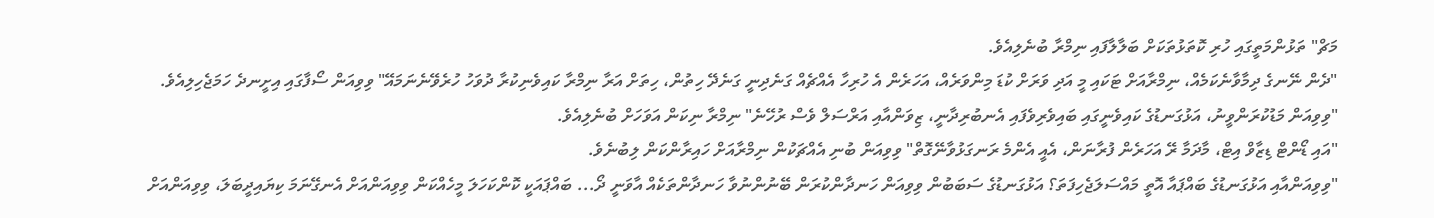މަޗް" ތަޅުންމަތީގައި ހުރި ކޮތަޅުތަކަށް ބަލާލާފައި ނިމްރާ ބުނެލިއެވެ.
"ދެން ނޭނގެ ދިމާވާނެކަމެއް، ނިމްރާއަށް ޓަކައި މީ އަދި ވަރަށް ކުޑަ މިންވަރެއް، އަހަރެން އެ ހުރިހާ އެއްޗެއް ގަނެދިނީ ގަނެދޭ ހިތުން، ހިތަށް އަރާ ނިމްރާ ކައިވެނިކުރާ ދުވަހު ހުރެވޭނެނަމައޭ" ވިވިއަން ސޯފާގައި އިށީނދެ ހަމަޖެހިލިއެވެ.
"ވިވިއަން މަޑުކުރަންވީނު، އަޅުގަނޑުގެ ކައިވެނީގައި ބައިވެރިވެފައި އެނބުރިދާނީ، ޒިވަންއާއި އަރްސަލް ވެސް ރުހޭނެ" ނިމްރާ ނިކަން އަވަހަށް ބުނެލިއެވެ.
"އައި ޑޯންޓް ޑިޒާވް އިޓް، މާދަމާ ރޭ އަހަރެން ފުރާނަން، އެއީ އެންމެ ރަނގަޅުވާނޭގޮތް" ވިވިއަން ބުނި އެއްޗަކުން ނިމްރާއަށް ހައިރާންކަން ލިބުނެވެ.
"ވިވިއަންއާއި އަޅުގަނޑުގެ ބައްޕައާ އޮތީ މައްސަލަޖެހިފަތަ؟ އަޅުގަނޑުގެ ސަބަބުން ވިވިއަން ހަނދާންކުރަން ބޭނުންނުވާ ހަނދާންތަކެއް އާވަނީ ދޯ... ބައްޕައަކީ ކޮންކަހަލަ މީހެއްކަން ވިވިއަންއަށް އެނގޭނަމަ ކިޔައިދީބަލަ، ވިވިއަންއަށް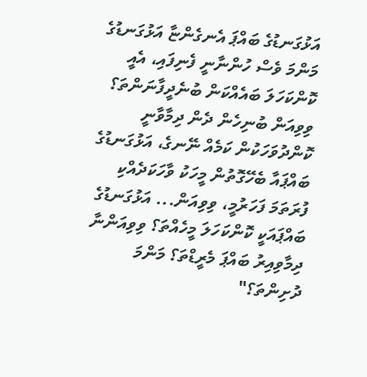އަޅުގަނޑުގެ ބައްޕަ އެނގެންޏާ އަޅުގަނޑުގެ މަންމަ ވެސް ހުންނާނީ ފެނިފައި، އެއީ ކޮންކަހަލަ ބައެއްކަން ބުނެދީފާނަންތަ؟ ވިވިއަން ބުނިހެން ދެން ދިމާވާނީ ކޮންދުވަހަކުން ކަމެއް ނޭނގެ، އަޅުގަނޑުގެ ބައްޕައާ ބެހޭގޮތުން މީހަކު ވާހަކަދެއްކި ފުރަތަމަ ފަހަރުމީ، ވިވިއަން... އަޅުގަނޑުގެ ބައްޕައަކީ ކޮންކަހަލަ މީހެއްތަ؟ ވިވިއަންނާ ދިމާވިއިރު ބައްޕަ މެރީޑްތަ؟ މަންމަ ދުށިންތަ؟"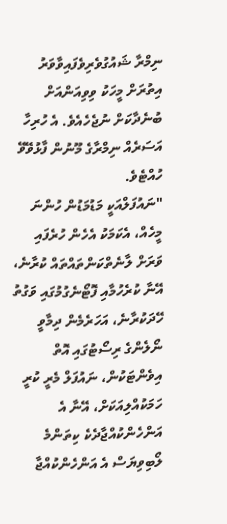ނިމްރާ ޝައުގުވެރިވެފައިވާވަރު އިތުރަށް މީހަކު ވިވިއަންއަށް ބުނެދާކަށް ނުޖެހެއެވެ. އެ ހުރިހާ އަސަރެއް ނިމްރާގެ މޫނުން ފާޅުވޭވޭ ހުއްޓެވެ.
"ނައުފަލްއަކީ މަޑުމަޑުން ހުންނަ މީހެއް، އެކަމަކު އެހެން ހުރެފައި ވަރަށް ލާނެތްކަންތައްތައް ކުރާނެ، އޭނާ ކުރެހުމާއި ފޮޓޯނެގުމުގައި ވަގުތު ހޭދަކުރާނެ، އަހަރެމެން ދިމާވީ ނޯލެންގެ ރިސޯޓުގައި އޮތް އިވެންޓަކުން، ނައުފަލް މެރީ ކުރީ ހަމަކުއްލިއަކަށް، އޭނާ އެ އަންހެންކުއްޖާދެކެ ކިތަންމެ ލޯބިވިޔަސް އެ އަންހެންކުއްޖާ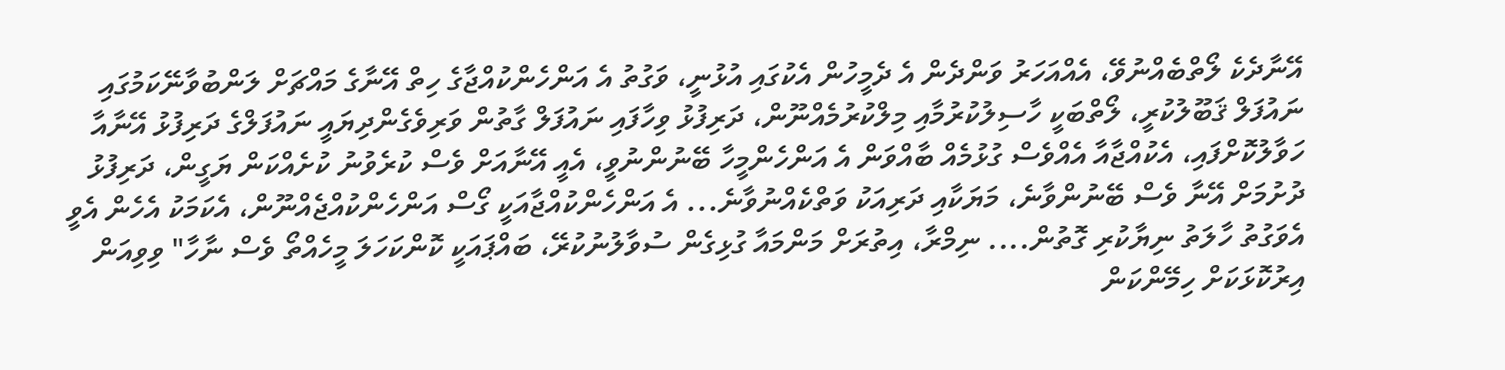އޭނާދެކެ ލޯތްބެއްނުވޭ، އެއްއަހަރު ވަންދެން އެ ދެމީހުން އެކުގައި އުޅުނީ، ވަގުތު އެ އަންހެންކުއްޖާގެ ހިތް އޭނާގެ މައްޗަށް ލަންބުވާނޭކަމުގައި ނައުފަލް ޤަބޫލުކުރީ، ލޯތްބަކީ ހާސިލުކުރުމާއި މިލްކުރުމެއްނޫން، ދަރިފުޅު ވިހާފައި ނައުފަލް ގާތުން ވަރިވެގެންދިޔައީ ނައުފަލްގެ ދަރިފުޅު އޭނާއާ ހަވާލުކޮށްފައި، އެކުއްޖާއާ އެއްވެސް ގުޅުމެއް ބާއްވަން އެ އަންހެންމީހާ ބޭނުންނުވީ، އެއީ އޭނާއަށް ވެސް ކުރެވުނު ކުށެއްކަން ޔަގީން، ދަރިފުޅު ދުށުމަށް އޭނާ ވެސް ބޭނުންވާނެ، މަޔަކާއި ދަރިއަކު ވަތްކެއްނުވާނެ... އެ އަންހެންކުއްޖާއަކީ ގޯސް އަންހެންކުއްޖެއްނޫން، އެކަމަކު އެހެން އެވީ އެވަގުތު ހާލަތު ނިޔާކުރި ގޮތުން.... ނިމްރާ، އިތުރަށް މަންމައާ ގުޅިގެން ސުވާލުނުކުރޭ، ބައްޕައަކީ ކޮންކަހަލަ މީހެއްތޯ ވެސް ނާހާ" ވިވިއަން އިރުކޮޅަކަށް ހިމޭންކަން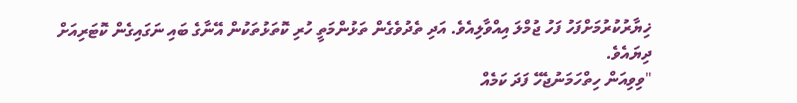ޚިޔާރުކުރުމަށްފަހު ފަހު ޖުމްލަ އިއްވާލިއެވެ. އަދި ތެދުވެގެން ތަޅުންމަތީ ހުރި ކޮތަޅުތަކުން އޭނާގެ ބައި ނަގައިގެން ކޮޓަރިއަށް ދިޔައެވެ.
"ވިވިއަން ހިތްހަމަނުޖެހޭ ފަދަ ކަމެއް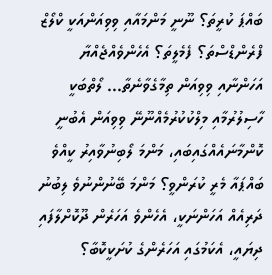ބައްޕަ ކުރީތަ؟ ނޫނީ މަންމައާއި ވިވިއަންއަކީ ކްލޯޒް ފްރެންޑްސްތަ؟ ފެމެލީތަ؟ އެހެންވެއްޖެއްޔާ އަހަންނާއި ވިވިއަން ތިމާގެވާނެތާ... ލޯތްބަކީ ހާސިލުރުމާއި މިލްކުކުރުމެއްނޫނޭ ވިވިއަން އެބުނީ ކޮންމާނައެއްގައިބައި، މަންމަ ލޯބިނުވާއިރު ކީއްވެ ބައްޕައާ މެރީ ކުރަންވީ؟ މަންމަ ބޭނުންނުވެ ލިބުނު ދަރިއެއް އަހަންނަކީ، އެހެންވެ އަހަރެން ދޫކޮށްލާފައި ދިޔައީ، އެކަމުގައި އަހަރެންގެ ކުށަކީކޮބާ؟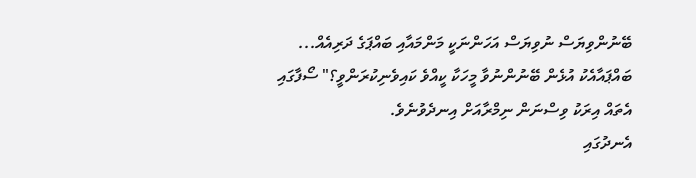ބޭނުންވިޔަސް ނުވިޔަސް އަހަންނަކީ މަންމައާއި ބައްޕަގެ ދަރިއެއް... ބައްޕައާއެކު އުޅެން ބޭނުންނުވާ މީހަކާ ކީއްވެ ކައިވެނިކުރަންވީ؟" ސޯފާގައި އެތައް އިރަކު ވިސްނަން ނިމްރާއަށް އިނދެވުނެވެ.
އެނދުގައި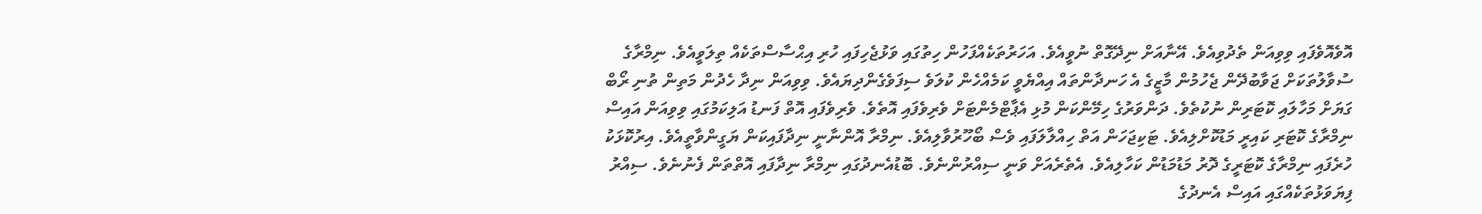އޮވެއޮވެފައި ވިވިއަން ތެދުވިއެވެ. އޭނާއަށް ނިދޭގޮތް ނުވީއެވެ. އަހަރުތަކެއްފަހުން ހިތުގައި ވަޅުޖެހިފައި ހުރި އިޙްސާސްތަކެއް ތިލަވީއެވެ. ނިމްރާގެ ސުވާލުތަކަށް ޖަވާބުދޭން ޖެހުމުން މާޒީގެ އެ ހަނދާންތައް އިއްޔެވީ ކަމެއްހެން ކުލަވެ ސިފަވެގެންދިޔައެވެ. ވިވިއަން ނިދާ ހެދުން މަތިން ތުނި ރޯބް ގަޔަށް މަހާލައި ކޮޓަރިން ނުކުތެވެ. ދަންވަރުގެ ހިމޭންކަން މުޅި އެޕާޓްމެންޓަށް ވެރިވެފައި އޮތެވެ. ވެރިވެފައި އޮތް ފަނޑު އަލިކަމުގައި ވިވިއަން އައިސް ނިމްރާގެ ކޮޓަރި ކައިރީ މަޑުކޮށްލިއެވެ. ޓަކިޖަހަން އަތް ހިއްލާލަފައި ވެސް ބޯހޫރުވާލިއެވެ. ނިމްރާ އޮންނާނީ ނިދާފައިކަން ޔަގީންވާތީއެވެ. އިރުކޮޅަކު ހުރެފައި ނިމްރާގެ ކޮޓަރީގެ ދޮރު މަޑުމަޑުން ކަހާލިއެވެ. އެތެރެއަށް ވަނީ ސިއްރުންނެވެ. ބޮޑުއެނދުގައި ނިމްރާ ނިދާފައި އޮތްތަން ފެނުނެވެ. ސިއްރު ފިޔަވަޅުތަކެއްގައި އައިސް އެނދުގެ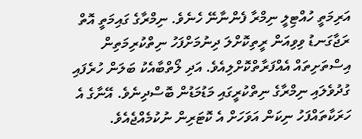އަރިމަތީ ހުއްޓިލީ ނިމްރާ ފެންނާނޭ ހެނެވެ. ނިމްރާގެ ގައިމަތީ އޮތް ރަޖާގަނޑު ވިވިއަން ރީތިކޮށްލަ ދިނުމަށްފަހު ނިތްކުރިމަތިން އިސްތަށިތައް އެއްފަރާތްކޮށްލިއެވެ. އަދި ލޯތްބާއެކު ބަލަން ހުރެފައި ގުދުވެލައި ނިމްރާގެ ނިތްކުރީގައި މަޑުމަޑުން ބޮސްދިނެވެ. އޭނާގެ އެ ހަރަކާތައްފަހު ނިކަން އަވަހަށް އެ ކޮޓަރިން ނުކުމެއްޖެއެވެ.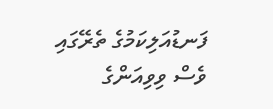ފަނޑުއަލިކަމުގެ ތެރޭގައި ވެސް ވިވިއަންގެ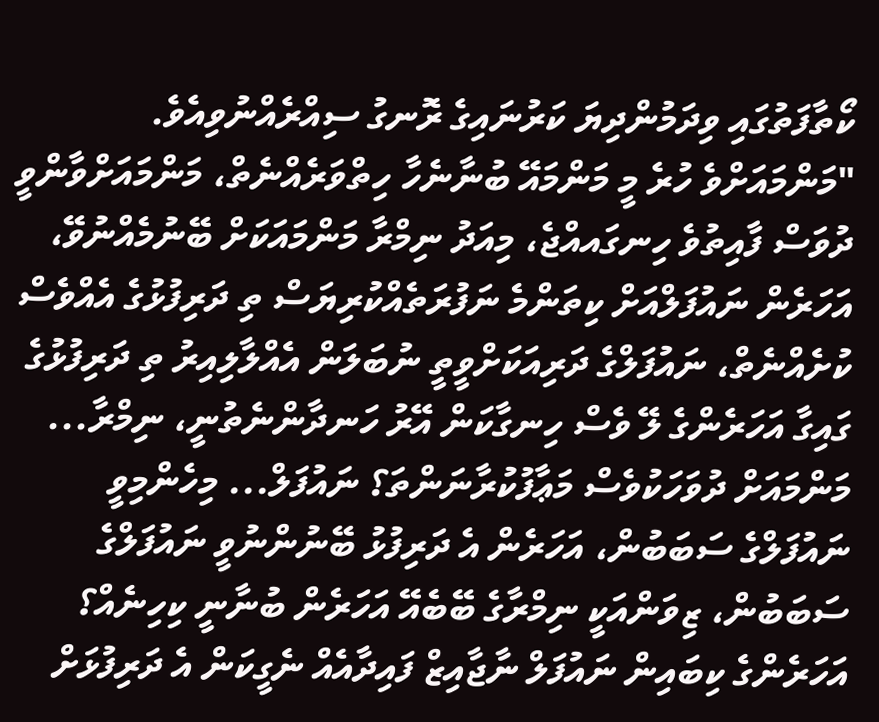ކޯތާފަތުގައި ވިދަމުންދިޔަ ކަރުނައިގެ ރޮނގު ސިއްރެއްނުވިއެވެ.
"މަންމައަށްވެ ހުރެ މީ މަންމައޭ ބުނާނެހާ ހިތްވަރެއްނެތް، މަންމައަށްވާންވީ ދުވަސް ފާއިތުވެ ހިނގައއްޖެ، މިއަދު ނިމްރާ މަންމައަކަށް ބޭނުމެއްނުވޭ، އަހަރެން ނައުފަލްއަށް ކިތަންމެ ނަފުރަތެއްކުރިޔަސް ތި ދަރިފުޅުގެ އެއްވެސް ކުށެއްނެތް، ނައުފަލްގެ ދަރިއަކަށްވީތީ ނުބަލަން އެއްލާލިއިރު ތި ދަރިފުޅުގެ ގައިގާ އަހަރެންގެ ލޭ ވެސް ހިނގާކަން އޭރު ހަނދާންނެތުނީ، ނިމްރާ... މަންމައަށް ދުވަހަކުވެސް މަޢާފުކުރާނަންތަ؟ ނައުފަލް... މިހެންމިވީ ނައުފަލްގެ ސަބަބުން، އަހަރެން އެ ދަރިފުޅު ބޭނުންނުވީ ނައުފަލްގެ ސަބަބުން، ޒިވަންއަކީ ނިމްރާގެ ބޭބެއޭ އަހަރެން ބުނާނީ ކިހިނެއް؟ އަހަރެންގެ ކިބައިން ނައުފަލް ނާޖާއިޒް ފައިދާއެއް ނެގީކަން އެ ދަރިފުޅަށް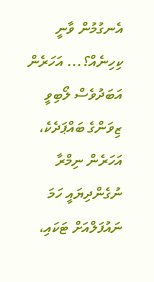އެނގުމުން ވާނީ ކިހިނެއް؟... އަހަރެން އަބަދުވެސް ލޯބިވީ ޒިވަންގެ ބައްޕަދެކެ، އަހަރެން ނިމްރާ ނުގެންދިޔައީ ހަމަ ނައުފަލްއަށް ޓަކައި،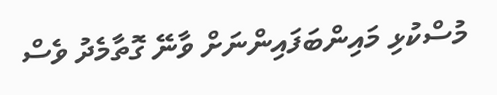މުސްކުޅި މައިންބަފައިންނަށް ވާނޭ ގޮތާމެދު ވެސް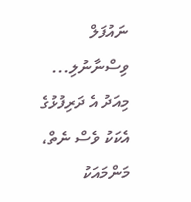ނައުފަލް ވިސްނާނުލި... މިއަދު އެ ދަރިފުޅުގެ އެކަކު ވެސް ނެތް، މަންމައަކު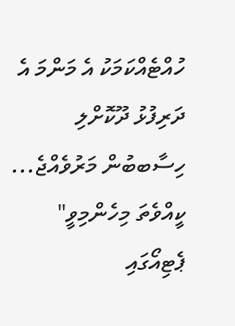ހުއްޓެއްކަމަކު އެ މަންމަ އެ ދަރިފުޅު ދޫކޮށްލި ހިސާބބުން މަރުވެއްޖެ... ކީއްވެތަ މިހެންމިވީ" ޕެޓިއޯގައި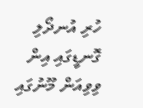ހުރި އުނދޯލި ގޮނޑީގައި އިން ވިވިއަން މޫނުގައި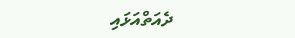ދެއަތްއަޅައި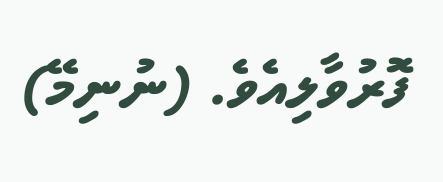ފޮރުވާލިއެވެ. (ނުނިމޭ)